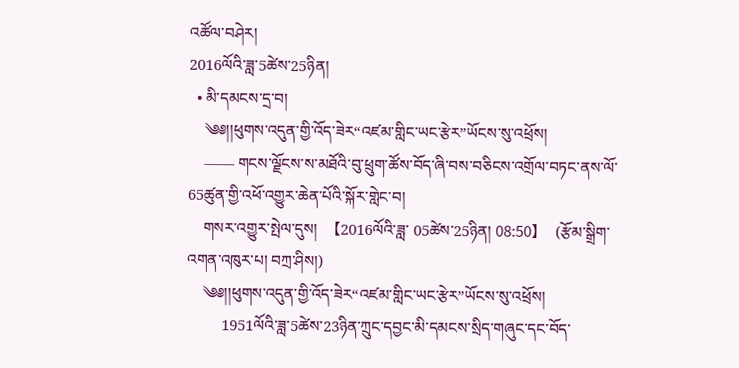འཚོལ་བཤེར།
2016ལོའི་ཟླ་5ཚེས་25ཉིན།
  • མི་དམངས་དྲ་བ།
    ༄༅།།ཕུགས་འདུན་གྱི་འོད་ཟེར“འཛམ་གླིང་ཡང་རྩེར”ཡོངས་སུ་འཕྲོས།
    —— གངས་ལྗོངས་ས་མཐོའི་བུ་ཕྲུག་ཚོས་བོད་ཞི་བས་བཅིངས་འགྲོལ་བཏང་ནས་ལོ་65ཚུན་གྱི་འཕོ་འགྱུར་ཆེན་པོའི་སྐོར་གླེང་བ།
    གསར་འགྱུར་སྤེལ་དུས།  【2016ལོའི་ཟླ་ 05ཚེས་25ཉིན། 08:50】   (རྩོམ་སྒྲིག་འགན་འཁུར་པ། བཀྲ་ཤིས།)
    ༄༅།།ཕུགས་འདུན་གྱི་འོད་ཟེར“འཛམ་གླིང་ཡང་རྩེར”ཡོངས་སུ་འཕྲོས།
         1951ལོའི་ཟླ་5ཚེས་23ཉིན་ཀྲུང་དབྱང་མི་དམངས་སྲིད་གཞུང་དང་བོད་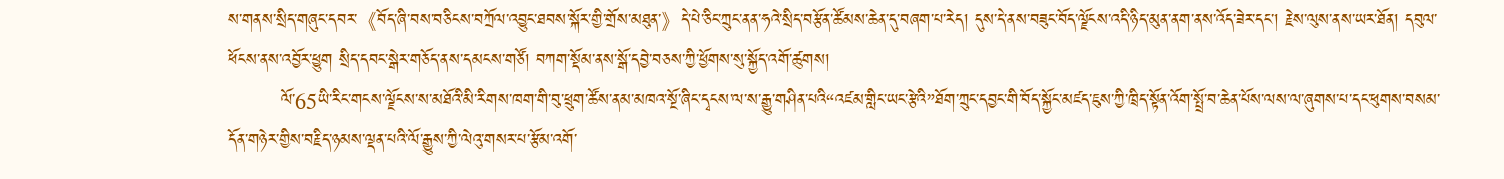ས་གནས་སྲིད་གཞུང་དབར་《བོད་ཞི་བས་བཅིངས་བཀྲོལ་འབྱུང་ཐབས་སྐོར་གྱི་གྲོས་མཐུན་》དེ་པེ་ཅིང་ཀྲུང་ནན་ཧའེ་སྲིད་བརྩོན་ཚོམས་ཆེན་དུ་བཞག་པ་རེད། དུས་དེ་ནས་བཟུང་བོད་ལྗོངས་འདི་ཉིད་མུན་ནག་ནས་འོད་ཟེར་དང་། རྗེས་ལུས་ནས་ཡར་ཐོན། དབུལ་ཕོངས་ནས་འབྱོར་ཕྱུག སྲིད་དབང་སྒེར་གཅོད་ནས་དམངས་གཙོ། བཀག་སྡོམ་ནས་སྒོ་དབྱེ་བཅས་ཀྱི་ཕྱོགས་སུ་སྐྱོད་འགོ་ཚུགས།
         ལོ་65ཡི་རིང་གངས་ལྗོངས་ས་མཐོའི་མི་རིགས་ཁག་གི་བུ་ཕྲུག་ཚོས་ནམ་མཁའ་སྔོ་ཞིང་དྭངས་ལ་ས་རྒྱུ་གཤིན་པའི“འཛམ་གླིང་ཡང་རྩེའི”ཐོག་ཀྲུང་དབྱང་གི་བོད་སྐྱོང་མཛད་ཇུས་ཀྱི་ཁྲིད་སྟོན་འོག་སྤྲོ་བ་ཆེན་པོས་ལས་ལ་ཞུགས་པ་དང་ཕུགས་བསམ་དོན་གཉེར་གྱིས་བརྗིད་ཉམས་ལྡན་པའི་ལོ་རྒྱུས་ཀྱི་ལེའུ་གསར་པ་རྩོམ་འགོ་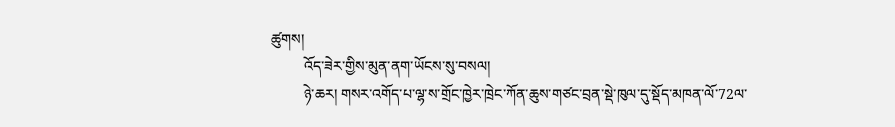ཚུགས།
         འོད་ཟེར་གྱིས་མུན་ནག་ཡོངས་སུ་བསལ།
         ཉེ་ཆར། གསར་འགོད་པ་ལྷ་ས་གྲོང་ཁྱེར་ཁྲེང་ཀོན་ཆུས་གཙང་བྲན་སྡེ་ཁུལ་དུ་སྡོད་མཁན་ལོ་72ལ་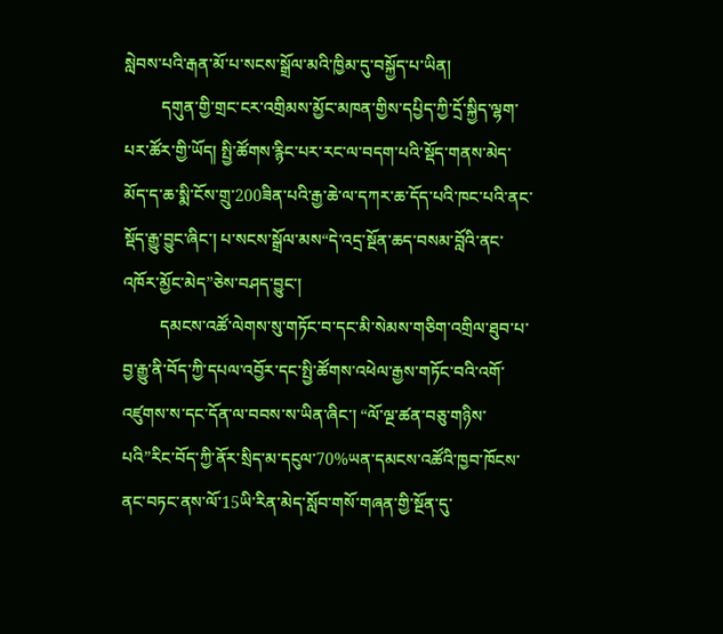སླེབས་པའི་རྒན་མོ་པ་སངས་སྒྲོལ་མའི་ཁྱིམ་དུ་བསྐྱོད་པ་ཡིན།
         དགུན་གྱི་གྲང་ངར་འགྲིམས་མྱོང་མཁན་གྱིས་དཔྱིད་ཀྱི་དྲོ་སྐྱིད་ལྷག་པར་ཚོར་གྱི་ཡོད། སྤྱི་ཚོགས་རྙིང་པར་རང་ལ་བདག་པའི་སྡོད་གནས་མེད་མོད་ད་ཆ་སྨི་ངོས་གྲུ་200ཟིན་པའི་རྒྱ་ཆེ་ལ་དཀར་ཆ་དོད་པའི་ཁང་པའི་ནང་སྡོད་རྒྱུ་བྱུང་ཞིང་། པ་སངས་སྒྲོལ་མས“དེ་འདྲ་སྔོན་ཆད་བསམ་བློའི་ནང་འཁོར་མྱོང་མེད”ཅེས་བཤད་བྱུང་།
         དམངས་འཚོ་ལེགས་སུ་གཏོང་བ་དང་མི་སེམས་གཅིག་འགྲིལ་ཐུབ་པ་བྱ་རྒྱུ་ནི་བོད་ཀྱི་དཔལ་འབྱོར་དང་སྤྱི་ཚོགས་འཕེལ་རྒྱས་གཏོང་བའི་འགོ་འཛུགས་ས་དང་དོན་ལ་བབས་ས་ཡིན་ཞིང་། “ལོ་ལྔ་ཚན་བཅུ་གཉིས་པའི”རིང་བོད་ཀྱི་ནོར་སྲིད་མ་དངུལ་70%ཡན་དམངས་འཚོའི་ཁྱབ་ཁོངས་ནང་བཏང་ནས་ལོ་15ཡི་རིན་མེད་སློབ་གསོ་གཞན་གྱི་སྔོན་དུ་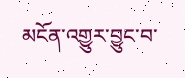མངོན་འགྱུར་བྱུང་བ་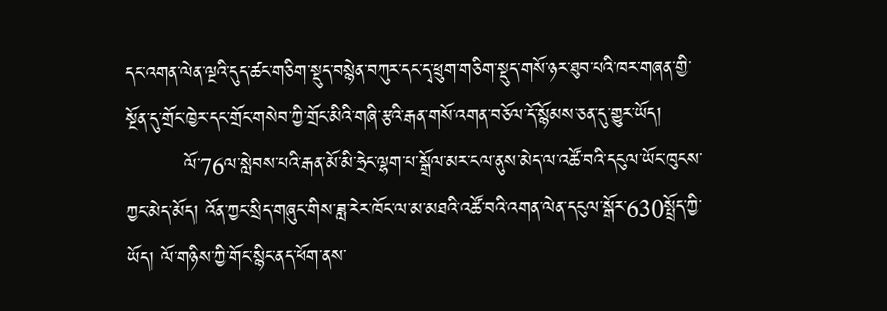དང་འགན་ལེན་ལྔའི་དུད་ཚང་གཅིག་སྡུད་བསྙེན་བཀུར་དང་དྭ་ཕྲུག་གཅིག་སྡུད་གསོ་ཉར་ཐུབ་པའི་ཁར་གཞན་གྱི་སྔོན་དུ་གྲོང་ཁྱེར་དང་གྲོང་གསེབ་ཀྱི་གྲོང་མིའི་གཞི་རྩའི་རྒན་གསོ་འགན་བཅོལ་དོ་སྙོམས་ཅན་དུ་གྱུར་ཡོད།
         ལོ་76ལ་སླེབས་པའི་རྒན་མོ་མི་ཧྲེང་ལྷག་པ་སྒྲོལ་མར་ངལ་ནུས་མེད་ལ་འཚོ་བའི་དངུལ་ཡོང་ཁུངས་ཀྱང་མེད་མོད། འོན་ཀྱང་སྲིད་གཞུང་གིས་ཟླ་རེར་ཁོང་ལ་མ་མཐའི་འཚོ་བའི་འགན་ལེན་དངུལ་སྒོར་630སྤྲོད་ཀྱི་ཡོད། ལོ་གཉིས་ཀྱི་གོང་སྙིང་ནད་ཕོག་ནས་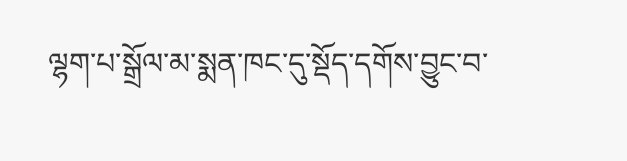ལྷག་པ་སྒྲོལ་མ་སྨན་ཁང་དུ་སྡོད་དགོས་བྱུང་བ་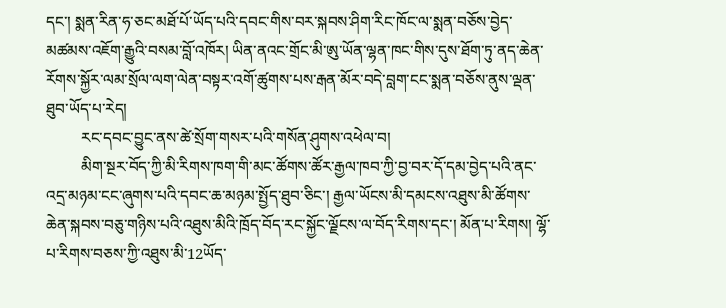དང་། སྨན་རིན་ཧ་ཅང་མཐོ་པོ་ཡོད་པའི་དབང་གིས་བར་སྐབས་ཤིག་རིང་ཁོང་ལ་སྨན་བཅོས་བྱེད་མཚམས་འཇོག་རྒྱུའི་བསམ་བློ་འཁོར། ཡིན་ནའང་གྲོང་མི་ཨུ་ཡོན་ལྷན་ཁང་གིས་དུས་ཐོག་ཏུ་ནད་ཆེན་རོགས་སྐྱོར་ལམ་སྲོལ་ལག་ལེན་བསྟར་འགོ་ཚུགས་པས་རྒན་མོར་བདེ་བླག་ངང་སྨན་བཅོས་ནུས་ལྡན་ཐུབ་ཡོད་པ་རེད།
         རང་དབང་བྱུང་ནས་ཚེ་སྲོག་གསར་པའི་གསོན་ཤུགས་འཕེལ་བ།
         མིག་སྔར་བོད་ཀྱི་མི་རིགས་ཁག་གི་མང་ཚོགས་ཚོར་རྒྱལ་ཁབ་ཀྱི་བྱ་བར་དོ་དམ་བྱེད་པའི་ནང་འདྲ་མཉམ་ངང་ཞུགས་པའི་དབང་ཆ་མཉམ་སྤྱོད་ཐུབ་ཅིང་། རྒྱལ་ཡོངས་མི་དམངས་འཐུས་མི་ཚོགས་ཆེན་སྐབས་བཅུ་གཉིས་པའི་འཐུས་མིའི་ཁྲོད་བོད་རང་སྐྱོང་ལྗོངས་ལ་བོད་རིགས་དང་། མོན་པ་རིགས། ལྷོ་པ་རིགས་བཅས་ཀྱི་འཐུས་མི་12ཡོད་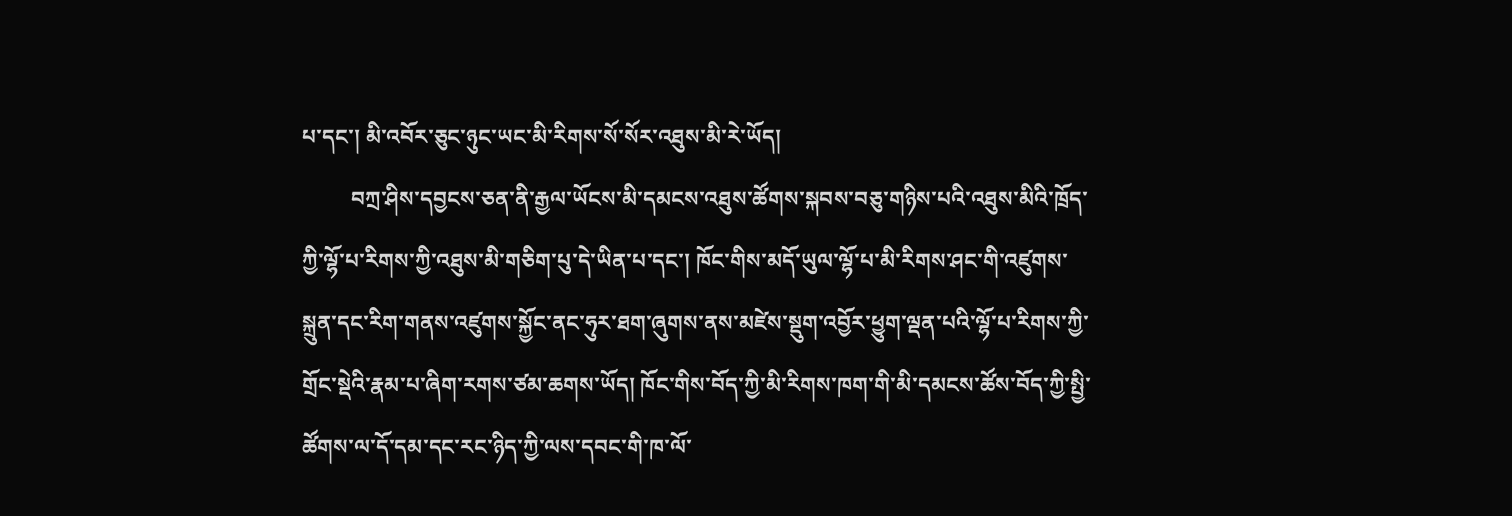པ་དང་། མི་འབོར་ཅུང་ཉུང་ཡང་མི་རིགས་སོ་སོར་འཐུས་མི་རེ་ཡོད།
         བཀྲ་ཤིས་དབྱངས་ཅན་ནི་རྒྱལ་ཡོངས་མི་དམངས་འཐུས་ཚོགས་སྐབས་བཅུ་གཉིས་པའི་འཐུས་མིའི་ཁྲོད་ཀྱི་ལྷོ་པ་རིགས་ཀྱི་འཐུས་མི་གཅིག་པུ་དེ་ཡིན་པ་དང་། ཁོང་གིས་མདོ་ཡུལ་ལྷོ་པ་མི་རིགས་ཤང་གི་འཛུགས་སྐྲུན་དང་རིག་གནས་འཛུགས་སྐྱོང་ནང་ཧུར་ཐག་ཞུགས་ནས་མཛེས་སྡུག་འབྱོར་ཕྱུག་ལྡན་པའི་ལྷོ་པ་རིགས་ཀྱི་གྲོང་སྡེའི་རྣམ་པ་ཞིག་རགས་ཙམ་ཆགས་ཡོད། ཁོང་གིས་བོད་ཀྱི་མི་རིགས་ཁག་གི་མི་དམངས་ཚོས་བོད་ཀྱི་སྤྱི་ཚོགས་ལ་དོ་དམ་དང་རང་ཉིད་ཀྱི་ལས་དབང་གི་ཁ་ལོ་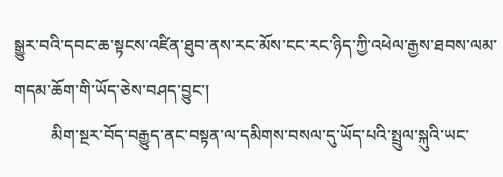སྒྱུར་བའི་དབང་ཆ་སྟངས་འཛིན་ཐུབ་ནས་རང་མོས་ངང་རང་ཉིད་ཀྱི་འཕེལ་རྒྱས་ཐབས་ལམ་གདམ་ཆོག་གི་ཡོད་ཅེས་བཤད་བྱུང་།
         མིག་སྔར་བོད་བརྒྱུད་ནང་བསྟན་ལ་དམིགས་བསལ་དུ་ཡོད་པའི་སྤྲུལ་སྐུའི་ཡང་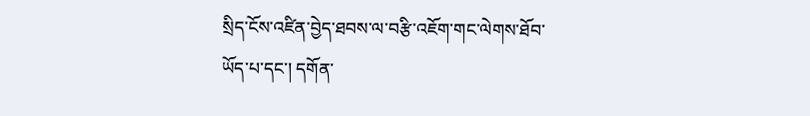སྲིད་ངོས་འཛིན་བྱེད་ཐབས་ལ་བརྩི་འཇོག་གང་ལེགས་ཐོབ་ཡོད་པ་དང་། དགོན་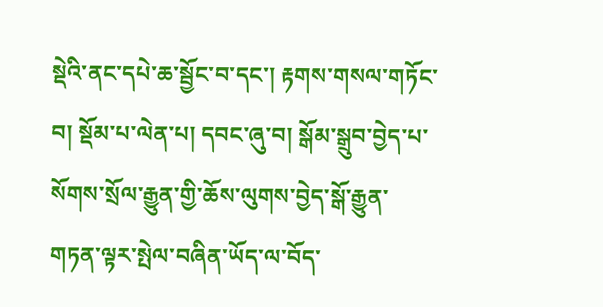སྡེའི་ནང་དཔེ་ཆ་སྦྱོང་བ་དང་། རྟགས་གསལ་གཏོང་བ། སྡོམ་པ་ལེན་པ། དབང་ཞུ་བ། སྒོམ་སྒྲུབ་བྱེད་པ་སོགས་སྲོལ་རྒྱུན་གྱི་ཆོས་ལུགས་བྱེད་སྒོ་རྒྱུན་གཏན་ལྟར་སྤེལ་བཞིན་ཡོད་ལ་བོད་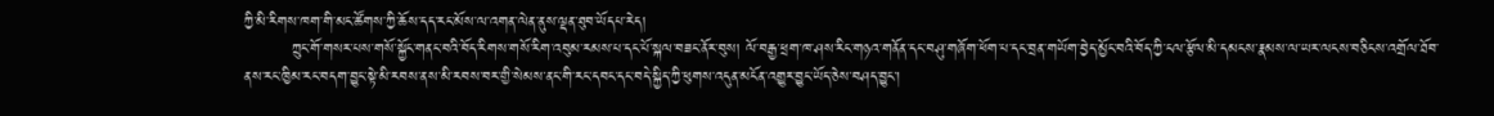ཀྱི་མི་རིགས་ཁག་གི་མང་ཚོགས་ཀྱི་ཆོས་དད་རང་མོས་ལ་འགན་ལེན་ནུས་ལྡན་ཐུབ་ཡོདཔ་རེད།
         ཀྲུང་གོ་གསར་པས་གསོ་སྐྱོང་གནང་བའི་བོད་རིགས་གསོ་རིག་འབུམ་རམས་པ་དང་པོ་སྐལ་བཟང་ནོར་བུས། ལོ་བརྒྱ་ཕྲག་ཁ་ཤས་རིང་གཉའ་གནོན་དང་བཤུ་གཞོག་ཕོག་པ་དང་བྲན་གཡོག་བྱེད་མྱོང་བའི་བོད་ཀྱི་ངལ་རྩོལ་མི་དམངས་རྣམས་ལ་ཡར་ལངས་བཅིངས་འགྲོལ་ཐོབ་ནས་རང་ཁྱིམ་རང་བདག་བྱུང་སྟེ་མི་རབས་ནས་མི་རབས་བར་གྱི་སེམས་ནང་གི་རང་དབང་དང་བདེ་སྐྱིད་ཀྱི་ཕུགས་འདུན་མངོན་འགྱུར་བྱུང་ཡོད་ཅེས་བཤད་བྱུང་།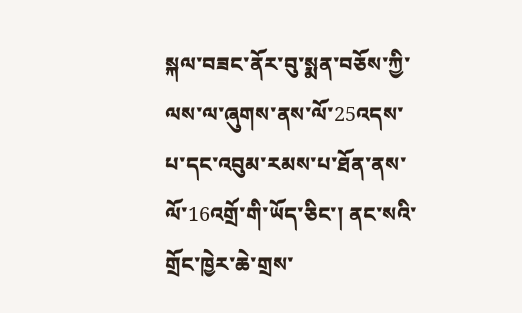སྐལ་བཟང་ནོར་བུ་སྨན་བཅོས་ཀྱི་ལས་ལ་ཞུགས་ནས་ལོ་25འདས་པ་དང་འབུམ་རམས་པ་ཐོན་ནས་ལོ་16འགྲོ་གི་ཡོད་ཅིང་། ནང་སའི་གྲོང་ཁྱེར་ཆེ་གྲས་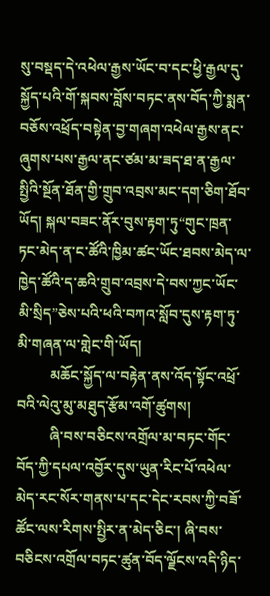སུ་བསྡད་དེ་འཕེལ་རྒྱས་ཡོང་བ་དང་ཕྱི་རྒྱལ་དུ་སྐྱོད་པའི་གོ་སྐབས་བློས་བཏང་ནས་བོད་ཀྱི་སྨན་བཅོས་འཕྲོད་བསྟེན་བྱ་གཞག་འཕེལ་རྒྱས་ནང་ཞུགས་པས་རྒྱལ་ནང་ཙམ་མ་ཟད་ཐ་ན་རྒྱལ་སྤྱིའི་སྔོན་ཐོན་གྱི་གྲུབ་འབྲས་མང་དག་ཅིག་ཐོབ་ཡོད། སྐལ་བཟང་ནོར་བུས་རྟག་ཏུ“གུང་ཁྲན་ཏང་མེད་ན་ང་ཚོའི་ཁྱིམ་ཚང་ཡོང་ཐབས་མེད་ལ་ཁྱེད་ཚོའི་ད་ཆའི་གྲུབ་འབྲས་དེ་བས་ཀྱང་ཡོང་མི་སྲིད”ཅེས་པའི་ཕའི་བཀའ་སློབ་དུས་རྟག་ཏུ་མི་གཞན་ལ་གླེང་གི་ཡོད།
         མཆོང་སྐྱོད་ལ་བརྟེན་ནས་འོད་སྟོང་འཕྲོ་བའི་ལེའུ་མུ་མཐུད་རྩོམ་འགོ་ཚུགས།
         ཞི་བས་བཅིངས་འགྲོལ་མ་བཏང་གོང་བོད་ཀྱི་དཔལ་འབྱོར་དུས་ཡུན་རིང་པོ་འཕེལ་མེད་རང་སོར་གནས་པ་དང་དེང་རབས་ཀྱི་བཟོ་ཚོང་ལས་རིགས་སྤྱིར་ན་མེད་ཅིང་། ཞི་བས་བཅིངས་འགྲོལ་བཏང་ཚུན་བོད་ལྗོངས་འདི་ཉིད་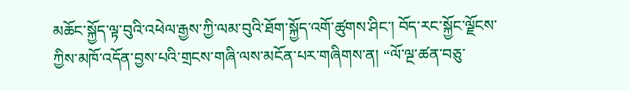མཆོང་སྐྱོད་ལྟ་བུའི་འཕེལ་རྒྱས་ཀྱི་ལམ་བུའི་ཐོག་སྐྱོད་འགོ་ཚུགས་ཤིང་། བོད་རང་སྐྱོང་ལྗོངས་ཀྱིས་མཁོ་འདོན་བྱས་པའི་གྲངས་གཞི་ལས་མངོན་པར་གཞིགས་ན། “ལོ་ལྔ་ཚན་བཅུ་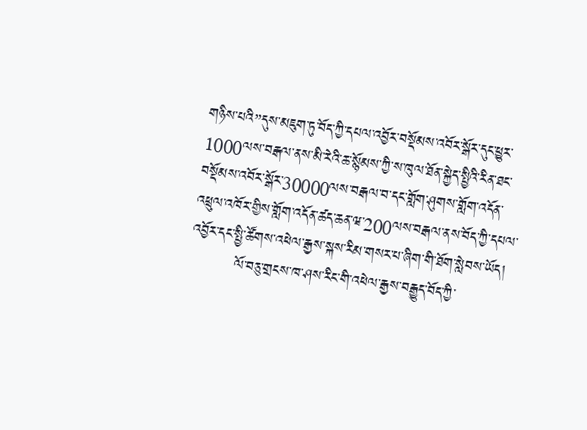གཉིས་པའི”དུས་མཇུག་ཏུ་བོད་ཀྱི་དཔལ་འབྱོར་བསྡོམས་འབོར་སྒོར་དུང་ཕྱུར་1000ལས་བརྒལ་ནས་མི་རེའི་ཆ་སྙོམས་ཀྱི་ས་ཁུལ་ཐོན་སྐྱེད་སྤྱིའི་རིན་ཐང་བསྡོམས་འབོར་སྒོར་30000ལས་བརྒལ་བ་དང་གློག་ཤུགས་གློག་འདོན་འཕྲུལ་འཁོར་གྱིས་གློག་འདོན་ཚད་ཆན་ཝ་200ལས་བརྒལ་ནས་བོད་ཀྱི་དཔལ་འབྱོར་དང་སྤྱི་ཚོགས་འཕེལ་རྒྱས་སྐས་རིམ་གསར་པ་ཞིག་གི་ཐོག་སླེབས་ཡོད།
         ལོ་བཅུ་གྲངས་ཁ་ཤས་རིང་གི་འཕེལ་རྒྱས་བརྒྱུད་བོད་ཀྱི་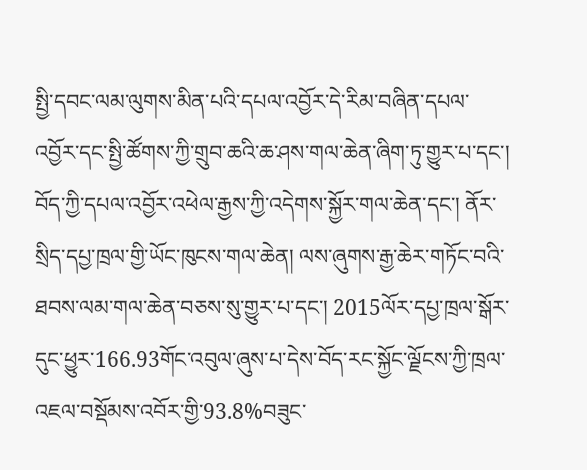སྤྱི་དབང་ལམ་ལུགས་མིན་པའི་དཔལ་འབྱོར་དེ་རིམ་བཞིན་དཔལ་འབྱོར་དང་སྤྱི་ཚོགས་ཀྱི་གྲུབ་ཆའི་ཆ་ཤས་གལ་ཆེན་ཞིག་ཏུ་གྱུར་པ་དང་། བོད་ཀྱི་དཔལ་འབྱོར་འཕེལ་རྒྱས་ཀྱི་འདེགས་སྐྱོར་གལ་ཆེན་དང་། ནོར་སྲིད་དཔྱ་ཁྲལ་གྱི་ཡོང་ཁུངས་གལ་ཆེན། ལས་ཞུགས་རྒྱ་ཆེར་གཏོང་བའི་ཐབས་ལམ་གལ་ཆེན་བཅས་སུ་གྱུར་པ་དང་། 2015ལོར་དཔྱ་ཁྲལ་སྒོར་དུང་ཕྱུར་166.93གོང་འབུལ་ཞུས་པ་དེས་བོད་རང་སྐྱོང་ལྗོངས་ཀྱི་ཁྲལ་འཇལ་བསྡོམས་འབོར་གྱི་93.8%བཟུང་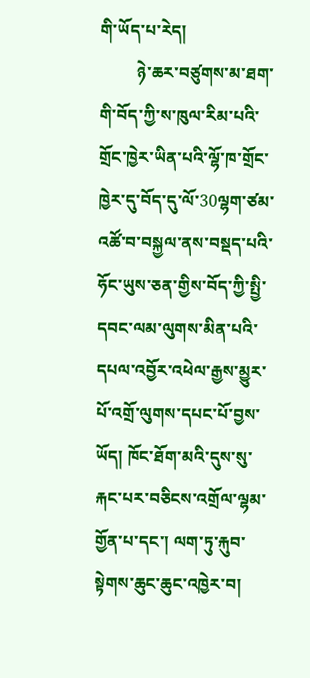གི་ཡོད་པ་རེད།
         ཉེ་ཆར་བཙུགས་མ་ཐག་གི་བོད་ཀྱི་ས་ཁུལ་རིམ་པའི་གྲོང་ཁྱེར་ཡིན་པའི་ལྷོ་ཁ་གྲོང་ཁྱེར་དུ་བོད་དུ་ལོ་30ལྷག་ཙམ་འཚོ་བ་བསྐྱལ་ནས་བསྡད་པའི་ཧོང་ཡུས་ཅན་གྱིས་བོད་ཀྱི་སྤྱི་དབང་ལམ་ལུགས་མིན་པའི་དཔལ་འབྱོར་འཕེལ་རྒྱས་མྱུར་པོ་འགྲོ་ལུགས་དཔང་པོ་བྱས་ཡོད། ཁོང་ཐོག་མའི་དུས་སུ་རྐང་པར་བཅིངས་འགྲོལ་ལྷམ་གྱོན་པ་དང་། ལག་ཏུ་རྐུབ་སྟེགས་ཆུང་ཆུང་འཁྱེར་བ།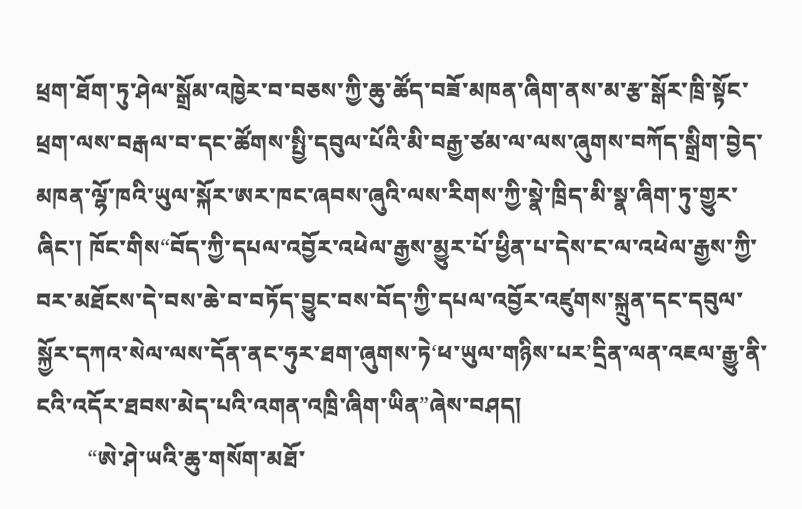ཕྲག་ཐོག་ཏུ་ཤེལ་སྒྲོམ་འཁྱེར་བ་བཅས་ཀྱི་ཆུ་ཚོད་བཟོ་མཁན་ཞིག་ནས་མ་རྩ་སྒོར་ཁྲི་སྟོང་ཕྲག་ལས་བརྒལ་བ་དང་ཚོགས་སྤྱི་དབུལ་པོའི་མི་བརྒྱ་ཙམ་ལ་ལས་ཞུགས་བཀོད་སྒྲིག་བྱེད་མཁན་ལྷོ་ཁའི་ཡུལ་སྐོར་ཨར་ཁང་ཞབས་ཞུའི་ལས་རིགས་ཀྱི་སྣེ་ཁྲིད་མི་སྣ་ཞིག་ཏུ་གྱུར་ཞིང་། ཁོང་གིས“བོད་ཀྱི་དཔལ་འབྱོར་འཕེལ་རྒྱས་མྱུར་པོ་ཕྱིན་པ་དེས་ང་ལ་འཕེལ་རྒྱས་ཀྱི་བར་མཐོངས་དེ་བས་ཆེ་བ་བཏོད་བྱུང་བས་བོད་ཀྱི་དཔལ་འབྱོར་འཛུགས་སྐྲུན་དང་དབུལ་སྐྱོར་དཀའ་སེལ་ལས་དོན་ནང་ཧུར་ཐག་ཞུགས་ཏེ‘ཕ་ཡུལ་གཉིས་པར’དྲིན་ལན་འཇལ་རྒྱུ་ནི་ངའི་འདོར་ཐབས་མེད་པའི་འགན་འཁྲི་ཞིག་ཡིན”ཞེས་བཤད།
         “ཨེ་ཤེ་ཡའི་ཆུ་གསོག་མཐོ་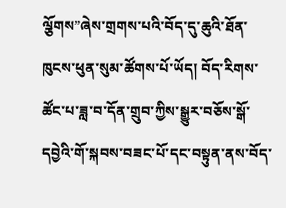ལྕོགས”ཞེས་གྲགས་པའི་བོད་དུ་ཆུའི་ཐོན་ཁུངས་ཕུན་སུམ་ཚོགས་པོ་ཡོད། བོད་རིགས་ཚོང་པ་ཟླ་བ་དོན་གྲུབ་ཀྱིས་སྒྱུར་བཅོས་སྒོ་དབྱེའི་གོ་སྐབས་བཟང་པོ་དང་བསྟུན་ནས་བོད་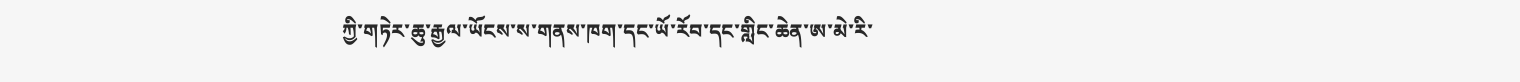ཀྱི་གཏེར་ཆུ་རྒྱལ་ཡོངས་ས་གནས་ཁག་དང་ཡོ་རོབ་དང་གླིང་ཆེན་ཨ་མེ་རི་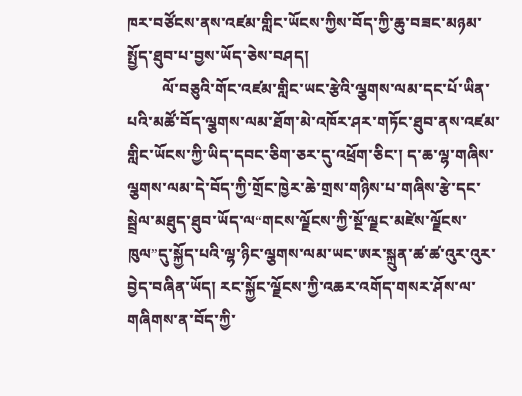ཁར་བཙོངས་ནས་འཛམ་གླིང་ཡོངས་ཀྱིས་བོད་ཀྱི་ཆུ་བཟང་མཉམ་སྤྱོད་ཐུབ་པ་བྱས་ཡོད་ཅེས་བཤད།
         ལོ་བཅུའི་གོང་འཛམ་གླིང་ཡང་རྩེའི་ལྕགས་ལམ་དང་པོ་ཡིན་པའི་མཚོ་བོད་ལྕགས་ལམ་ཐོག་མེ་འཁོར་ཤར་གཏོང་ཐུབ་ནས་འཛམ་གླིང་ཡོངས་ཀྱི་ཡིད་དབང་ཅིག་ཅར་དུ་འཕྲོག་ཅིང་། ད་ཆ་ལྷ་གཞིས་ལྕགས་ལམ་དེ་བོད་ཀྱི་གྲོང་ཁྱེར་ཆེ་གྲས་གཉིས་པ་གཞིས་རྩེ་དང་སྦྲེལ་མཐུད་ཐུབ་ཡོད་ལ“གངས་ལྗོངས་ཀྱི་སྔོ་ལྗང་མཛེས་ལྗོངས་ཁུལ”དུ་སྐྱོད་པའི་ལྷ་ཉིང་ལྕགས་ལམ་ཡང་ཨར་སྐྲུན་ཚ་ཚ་འུར་འུར་བྱེད་བཞིན་ཡོད། རང་སྐྱོང་ལྗོངས་ཀྱི་འཆར་འགོད་གསར་ཤོས་ལ་གཞིགས་ན་བོད་ཀྱི་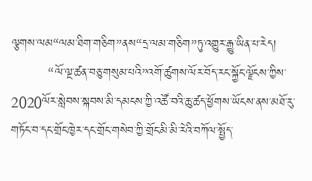ལྕགས་ལམ“ལམ་ཐིག་གཅིག”ནས“དྲ་ལམ་གཅིག”ཏུ་འགྱུར་རྒྱུ་ཡིན་པ་རེད།
         “ལོ་ལྔ་ཚན་བཅུ་གསུམ་པའི”འགོ་ཚུགས་ལོར་བོད་རང་སྐྱོང་ལྗོངས་ཀྱིས་2020ལོར་སླེབས་སྐབས་མི་དམངས་ཀྱི་འཚོ་བའི་ཆུ་ཚད་ཕྱོགས་ཡོངས་ནས་མཐོ་རུ་གཏོང་བ་དང་གྲོང་ཁྱེར་དང་གྲོང་གསེབ་ཀྱི་གྲོང་མི་མི་རེའི་བཀོལ་སྤྱོད་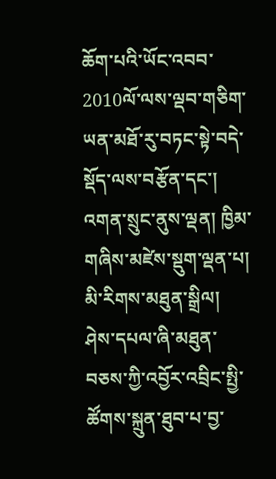ཆོག་པའི་ཡོང་འབབ་2010ལོ་ལས་ལྡབ་གཅིག་ཡན་མཐོ་རུ་བཏང་སྟེ་བདེ་སྡོད་ལས་བརྩོན་དང་། འགན་སྲུང་ནུས་ལྡན། ཁྱིམ་གཞིས་མཛེས་སྡུག་ལྡན་པ། མི་རིགས་མཐུན་སྒྲིལ། ཤེས་དཔལ་ཞི་མཐུན་བཅས་ཀྱི་འབྱོར་འབྲིང་སྤྱི་ཚོགས་སྐྲུན་ཐུབ་པ་བྱ་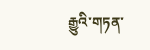རྒྱུའི་གཏན་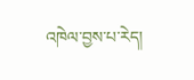འཁེལ་བྱས་པ་རེད།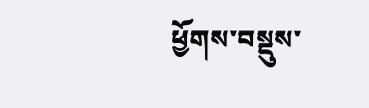ཕྱོགས་བསྡུས་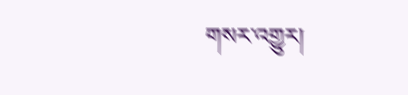གསར་འགྱུར།